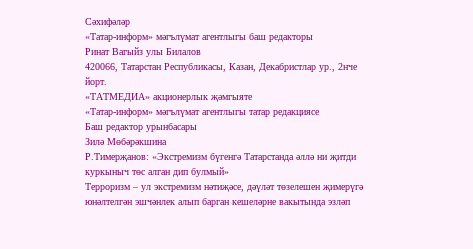Сәхифәләр
«Татар-информ» мәгълүмат агентлыгы баш редакторы
Ринат Вагыйз улы Билалов
420066, Татарстан Республикасы, Казан, Декабристлар ур., 2нче йорт.
«ТАТМЕДИА» акционерлык җәмгыяте
«Татар-информ» мәгълүмат агентлыгы татар редакциясе
Баш редактор урынбасары
Зилә Мөбәрәкшина
Р.Тимерҗанов: «Экстремизм бүгенгә Татарстанда әллә ни җитди куркыныч төс алган дип булмый»
Терроризм – ул экстремизм нәтиҗәсе, дәүләт төзелешен җимерүгә юнәлтелгән эшчәнлек алып барган кешеләрне вакытында эзләп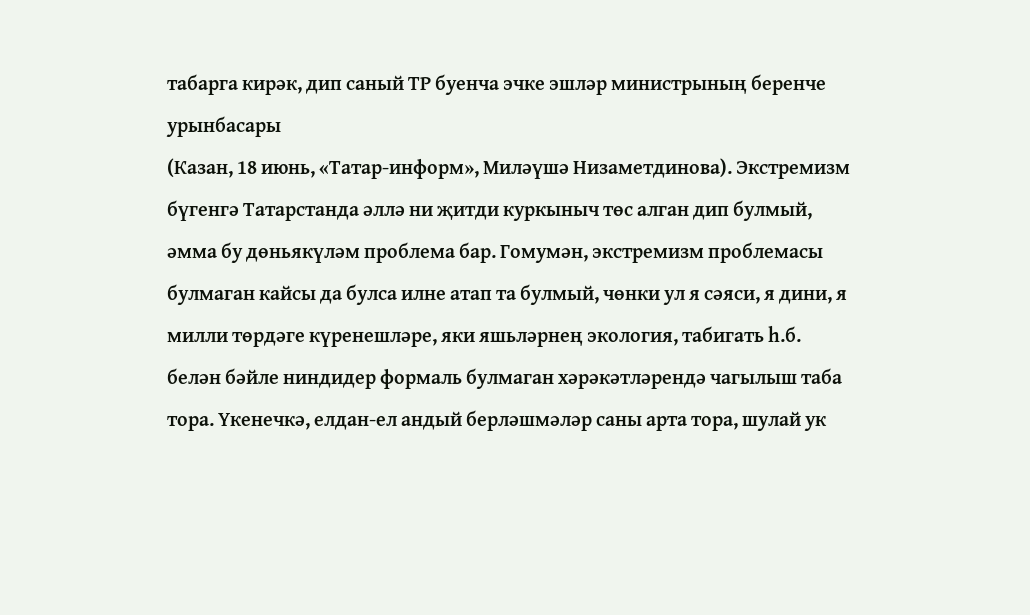табарга кирәк, дип саный ТР буенча эчке эшләр министрының беренче урынбасары
(Казан, 18 июнь, «Татар-информ», Миләүшә Низаметдинова). Экстремизм бүгенгә Татарстанда әллә ни җитди куркыныч төс алган дип булмый, әмма бу дөньякүләм проблема бар. Гомумән, экстремизм проблемасы булмаган кайсы да булса илне атап та булмый, чөнки ул я сәяси, я дини, я милли төрдәге күренешләре, яки яшьләрнең экология, табигать һ.б. белән бәйле ниндидер формаль булмаган хәрәкәтләрендә чагылыш таба тора. Үкенечкә, елдан-ел андый берләшмәләр саны арта тора, шулай ук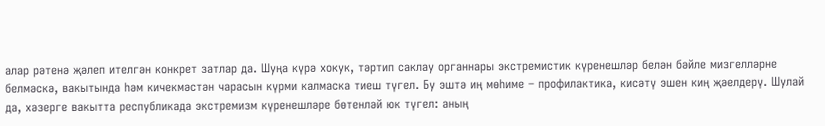алар рәтенә җәлеп ителгән конкрет затлар да. Шуңа күрә хокук, тәртип саклау органнары экстремистик күренешләр белән бәйле мизгелләрне белмәскә, вакытында һәм кичекмәстән чарасын күрми калмаска тиеш түгел. Бу эштә иң мөһиме – профилактика, кисәтү эшен киң җәелдерү. Шулай да, хәзерге вакытта республикада экстремизм күренешләре бөтенләй юк түгел: аның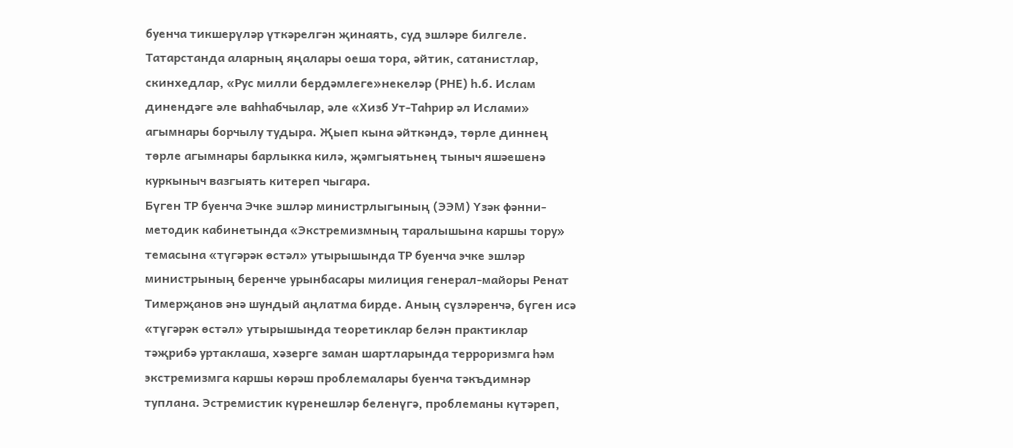буенча тикшерүләр үткәрелгән җинаять, суд эшләре билгеле. Татарстанда аларның яңалары оеша тора, әйтик, сатанистлар, скинхедлар, «Рус милли бердәмлеге»некеләр (РНЕ) һ.б. Ислам динендәге әле ваһһабчылар, әле «Хизб Ут-Таһрир әл Ислами» агымнары борчылу тудыра. Җыеп кына әйткәндә, төрле диннең төрле агымнары барлыкка килә, җәмгыятьнең тыныч яшәешенә куркыныч вазгыять китереп чыгара.
Бүген ТР буенча Эчке эшләр министрлыгының (ЭЭМ) Үзәк фәнни-методик кабинетында «Экстремизмның таралышына каршы тору» темасына «түгәрәк өстәл» утырышында ТР буенча эчке эшләр министрының беренче урынбасары милиция генерал-майоры Ренат Тимерҗанов әнә шундый аңлатма бирде. Аның сүзләренчә, бүген исә «түгәрәк өстәл» утырышында теоретиклар белән практиклар тәҗрибә уртаклаша, хәзерге заман шартларында терроризмга һәм экстремизмга каршы көрәш проблемалары буенча тәкъдимнәр туплана. Эстремистик күренешләр беленүгә, проблеманы күтәреп,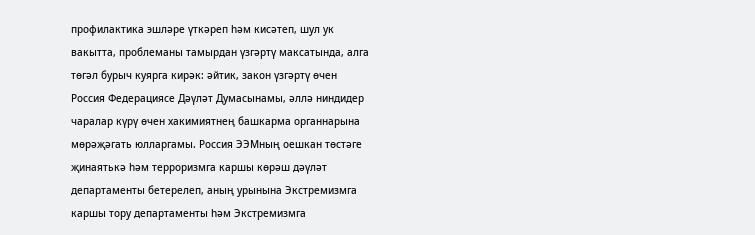профилактика эшләре үткәреп һәм кисәтеп, шул ук вакытта, проблеманы тамырдан үзгәртү максатында, алга төгәл бурыч куярга кирәк: әйтик, закон үзгәртү өчен Россия Федерациясе Дәүләт Думасынамы, әллә ниндидер чаралар күрү өчен хакимиятнең башкарма органнарына мөрәҗәгать юлларгамы. Россия ЭЭМның оешкан төстәге җинаятькә һәм терроризмга каршы көрәш дәүләт департаменты бетерелеп, аның урынына Экстремизмга каршы тору департаменты һәм Экстремизмга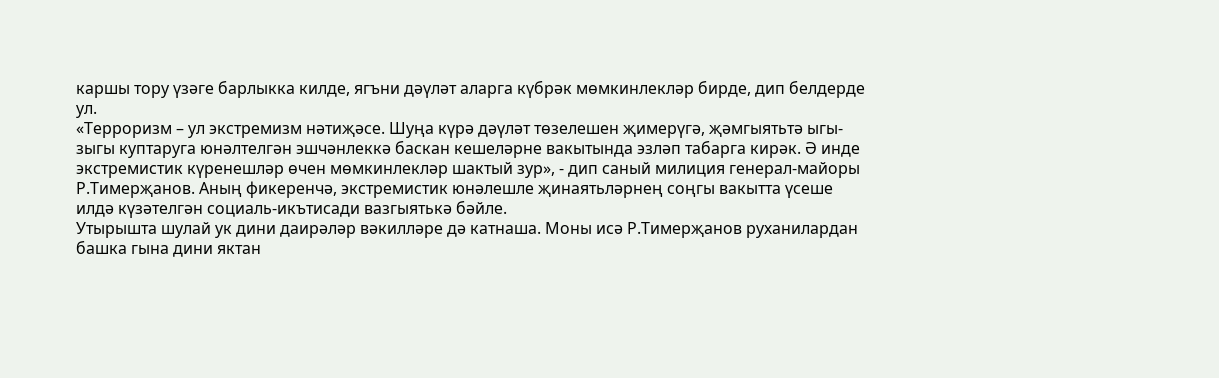каршы тору үзәге барлыкка килде, ягъни дәүләт аларга күбрәк мөмкинлекләр бирде, дип белдерде ул.
«Терроризм – ул экстремизм нәтиҗәсе. Шуңа күрә дәүләт төзелешен җимерүгә, җәмгыятьтә ыгы-зыгы куптаруга юнәлтелгән эшчәнлеккә баскан кешеләрне вакытында эзләп табарга кирәк. Ә инде экстремистик күренешләр өчен мөмкинлекләр шактый зур», - дип саный милиция генерал-майоры Р.Тимерҗанов. Аның фикеренчә, экстремистик юнәлешле җинаятьләрнең соңгы вакытта үсеше илдә күзәтелгән социаль-икътисади вазгыятькә бәйле.
Утырышта шулай ук дини даирәләр вәкилләре дә катнаша. Моны исә Р.Тимерҗанов руханилардан башка гына дини яктан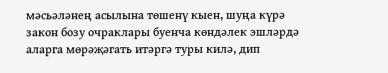мәсьәләнең асылына төшенү кыен, шуңа күрә закон бозу очраклары буенча көндәлек эшләрдә аларга мөрәҗәгать итәргә туры килә, дип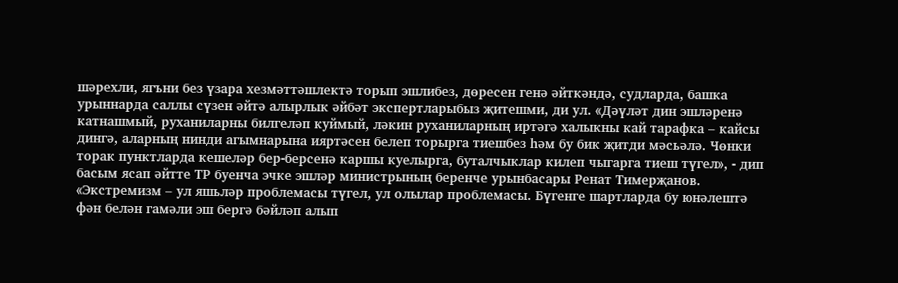шәрехли, ягъни без үзара хезмәттәшлектә торып эшлибез, дөресен генә әйткәндә, судларда, башка урыннарда саллы сүзен әйтә алырлык әйбәт экспертларыбыз җитешми, ди ул. «Дәүләт дин эшләренә катнашмый, руханиларны билгеләп куймый, ләкин руханиларның иртәгә халыкны кай тарафка – кайсы дингә, аларның нинди агымнарына ияртәсен белеп торырга тиешбез һәм бу бик җитди мәсьәлә. Чөнки торак пунктларда кешеләр бер-берсенә каршы куелырга, буталчыклар килеп чыгарга тиеш түгел», - дип басым ясап әйтте ТР буенча эчке эшләр министрының беренче урынбасары Ренат Тимерҗанов.
«Экстремизм – ул яшьләр проблемасы түгел, ул олылар проблемасы. Бүгенге шартларда бу юнәлештә фән белән гамәли эш бергә бәйләп алып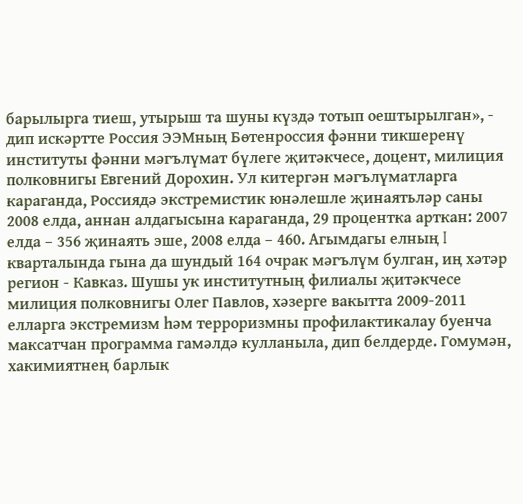барылырга тиеш, утырыш та шуны күздә тотып оештырылган», - дип искәртте Россия ЭЭМның Бөтенроссия фәнни тикшеренү институты фәнни мәгълүмат бүлеге җитәкчесе, доцент, милиция полковнигы Евгений Дорохин. Ул китергән мәгълүматларга караганда, Россиядә экстремистик юнәлешле җинаятьләр саны 2008 елда, аннан алдагысына караганда, 29 процентка арткан: 2007 елда – 356 җинаять эше, 2008 елда – 460. Агымдагы елның I кварталында гына да шундый 164 очрак мәгълүм булган, иң хәтәр регион - Кавказ. Шушы ук институтның филиалы җитәкчесе милиция полковнигы Олег Павлов, хәзерге вакытта 2009-2011 елларга экстремизм һәм терроризмны профилактикалау буенча максатчан программа гамәлдә кулланыла, дип белдерде. Гомумән, хакимиятнең барлык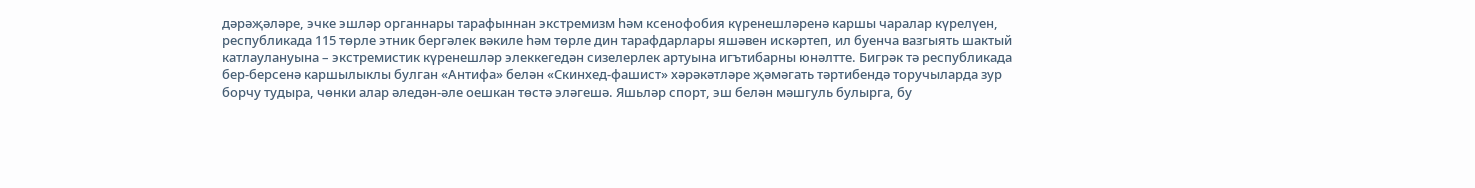дәрәҗәләре, эчке эшләр органнары тарафыннан экстремизм һәм ксенофобия күренешләренә каршы чаралар күрелүен, республикада 115 төрле этник бергәлек вәкиле һәм төрле дин тарафдарлары яшәвен искәртеп, ил буенча вазгыять шактый катлаулануына – экстремистик күренешләр элеккегедән сизелерлек артуына игътибарны юнәлтте. Бигрәк тә республикада бер-берсенә каршылыклы булган «Антифа» белән «Скинхед-фашист» хәрәкәтләре җәмәгать тәртибендә торучыларда зур борчу тудыра, чөнки алар әледән-әле оешкан төстә эләгешә. Яшьләр спорт, эш белән мәшгуль булырга, бу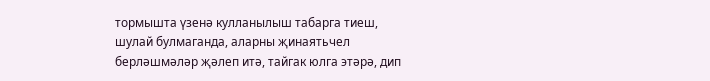тормышта үзенә кулланылыш табарга тиеш, шулай булмаганда, аларны җинаятьчел берләшмәләр җәлеп итә, тайгак юлга этәрә, дип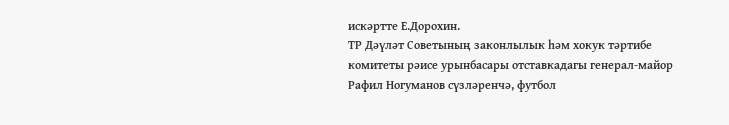искәртте Е.Дорохин.
ТР Дәүләт Советының законлылык һәм хокук тәртибе комитеты рәисе урынбасары отставкадагы генерал-майор Рафил Ногуманов сүзләренчә, футбол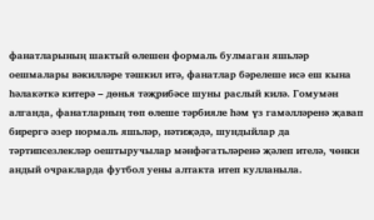фанатларының шактый өлешен формаль булмаган яшьләр оешмалары вәкилләре тәшкил итә, фанатлар бәрелеше исә еш кына һәлакәткә китерә – дөнья тәҗрибәсе шуны раслый килә. Гомумән алганда, фанатларның төп өлеше тәрбияле һәм үз гамәлләренә җавап бирергә әзер нормаль яшьләр, нәтиҗәдә, шундыйлар да тәртипсезлекләр оештыручылар мәнфәгатьләренә җәлеп ителә, чөнки андый очракларда футбол уены алтакта итеп кулланыла.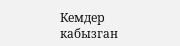Кемдер кабызган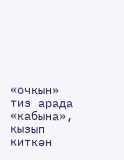«очкын» тиз арада «кабына», кызып киткән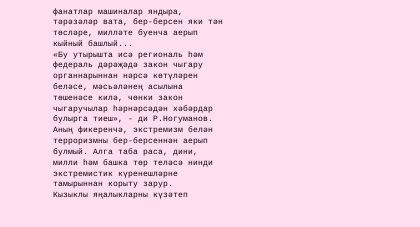фанатлар машиналар яндыра, тәрәзәләр вата, бер-берсен яки тән төсләре, милләте буенча аерып кыйный башлый...
«Бу утырышта исә региональ һәм федераль дәрәҗәдә закон чыгару органнарыннан нәрсә көтүләрен беләсе, мәсьәләнең асылына төшенәсе килә, чөнки закон чыгаручылар һәрнәрсәдән хәбәрдар булырга тиеш», - ди Р.Ногуманов. Аның фикеренчә, экстремизм белән терроризмны бер-берсеннән аерып булмый. Алга таба раса, дини, милли һәм башка төр теләсә нинди экстремистик күренешләрне тамырыннан корыту зарур.
Кызыклы яңалыкларны күзәтеп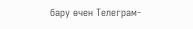бару өчен Телеграм-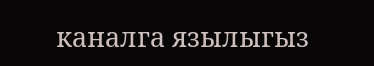каналга язылыгыз